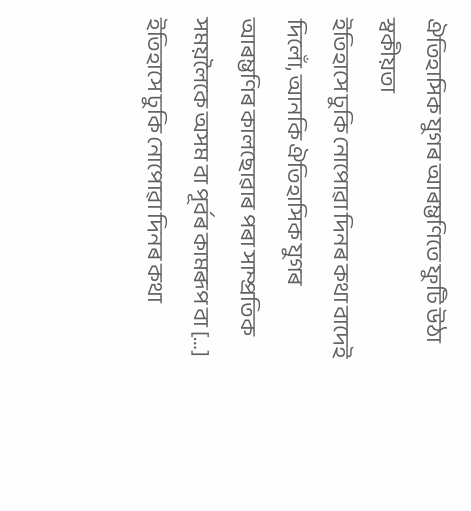ঐতিহাসিক যুগৰ আৰম্ভণিতে ফুটি উঠা স্বকীয়তা
ইতিহাসে ঢুকি নোপোৱা দিনৰ কথা বাদেই দিলোঁ, আনকি ঐতিহাসিক যুগৰ আৰম্ভণিৰ কালছোৱাৰ পৰা সাম্প্ৰতিক সময়লৈকে অসম বা পূৰ্বৰ কামৰূপ বা […]
ইতিহাসে ঢুকি নোপোৱা দিনৰ কথা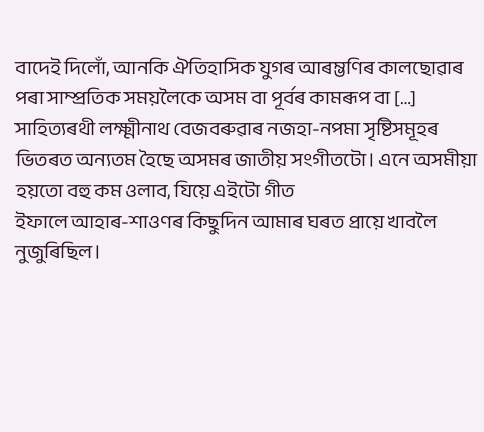বাদেই দিলোঁ, আনকি ঐতিহাসিক যুগৰ আৰম্ভণিৰ কালছোৱাৰ পৰা সাম্প্ৰতিক সময়লৈকে অসম বা পূৰ্বৰ কামৰূপ বা […]
সাহিত্যৰথী লক্ষ্মীনাথ বেজবৰুৱাৰ নজহা-নপমা সৃষ্টিসমূহৰ ভিতৰত অন্যতম হৈছে অসমৰ জাতীয় সংগীতটো। এনে অসমীয়া হয়তো বহু কম ওলাব, যিয়ে এইটো গীত
ইফালে আহাৰ-শাওণৰ কিছুদিন আমাৰ ঘৰত প্ৰায়ে খাবলৈ নুজুৰিছিল।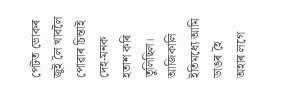পেটত ভোকৰ জুই লৈ খাবলৈ পোৱাৰ চিন্তাই দেহ-মনক হতাশ কৰি তুলিছিল। আজিকালি
ইতিমধ্যে আমি ডাঙৰ হৈ অহাৰ লগে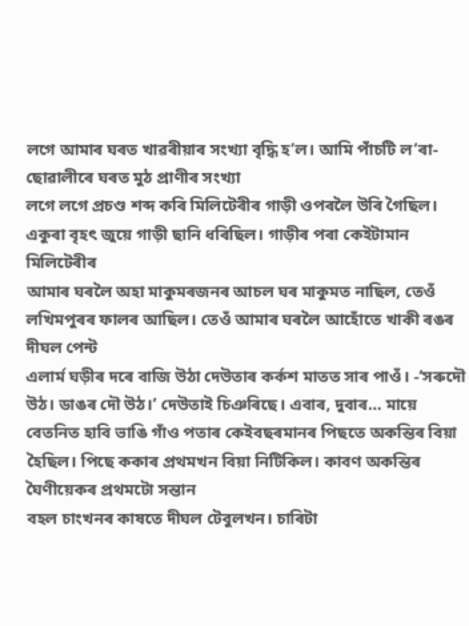লগে আমাৰ ঘৰত খাৱৰীয়াৰ সংখ্যা বৃদ্ধি হ’ল। আমি পাঁচটি ল’ৰা-ছোৱালীৰে ঘৰত মুঠ প্ৰাণীৰ সংখ্যা
লগে লগে প্রচণ্ড শব্দ কৰি মিলিটেৰীৰ গাড়ী ওপৰলৈ উৰি গৈছিল। একুৰা বৃহৎ জুয়ে গাড়ী ছানি ধৰিছিল। গাড়ীৰ পৰা কেইটামান মিলিটেৰীৰ
আমাৰ ঘৰলৈ অহা মাকুমৰজনৰ আচল ঘৰ মাকুমত নাছিল, তেওঁ লখিমপুৰৰ ফালৰ আছিল। তেওঁ আমাৰ ঘৰলৈ আহোঁতে খাকী ৰঙৰ দীঘল পেন্ট
এলার্ম ঘড়ীৰ দৰে বাজি উঠা দেউতাৰ কৰ্কশ মাতত সাৰ পাওঁ। -‘সৰুদৌ উঠ। ডাঙৰ দৌ উঠ।’ দেউতাই চিঞৰিছে। এবাৰ, দুবাৰ… মায়ে
বেতনিত হাবি ভাঙি গাঁও পতাৰ কেইবছৰমানৰ পিছতে অকন্তিৰ বিয়া হৈছিল। পিছে ককাৰ প্ৰথমখন বিয়া নিটিকিল। কাবণ অকন্তিৰ ঘৈণীয়েকৰ প্ৰথমটো সন্তান
বহল চাংখনৰ কাষতে দীঘল টেবুলখন। চাৰিটা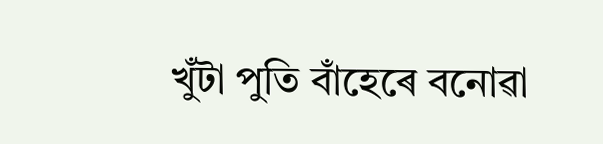খুঁটা পুতি বাঁহেৰে বনোৱা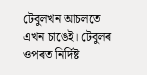টেবুলখন আচলতে এখন চাঙেই। টেবুলৰ ওপৰত নির্দিষ্ট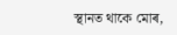স্থানত থাকে মোৰ,